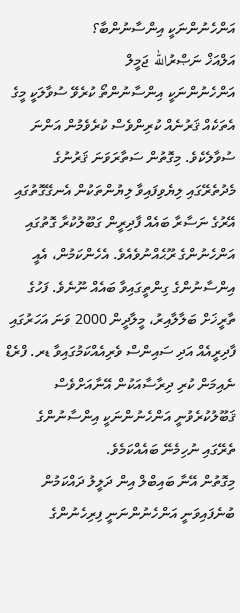އަންހެނުންނަކީ އިންސާނުންބާ؟
އަލްއަޚް ނަޞްރުالله ޖަމީލް
އަންހެނުންނަކީ އިންސާނުންތޯ ކުރެވޭ ސުވާލަކީ މީގެ އެތަކެއް ޤަރުނެއް ކުރިންވެސް ކުރެވެމުން އަންނަ ސުވާލެކެވެ. މިގޮތުން ސަތާރަވަނަ ޤަރުނުގެ މެދުތެރޭގައި ލިޔެވިފައިވާ ލިޔުންތަކުން އެނގޭގޮތުގައި އޭރުގެ ނަސާރާ ބައެއް ފާދިރީން ގަބޫލުކުރާ ގޮތުގައި އަންހެނުންގެ ރޫޙެއްނުވެއެވެ. އެހެންކަމުން، އެއީ އިންސާނުންގެ ގިންތީގައިވާ ބައެއް ނޫނެވެ. ފަހުގެ ތާރީޚަށް ބަލާލާއިރު، މީލާދީން 2000 ވަނަ އަހަރުގައި ފާދިރީއެއް އަދި ސައިންސް ވެރިއެއްކަމުގައިވާ ޑރ. ފްރެޑް ނެއިމަން ކުރި ދިރާސާއަކުން އޭނާއަށްވެސް ޤަބޫލުކުރެވުނީ އަންހެނުންނަކީ އިންސާނުންގެ ތެރޭގައި ނުހިމެނޭ ބައެއްކަމެވެ.
މިގޮތުން އޭނާ ބައިބްލް އިން ދަލީލު ދައްކަމުން ބުނެފައިވަނީ އަންހެނުންނަނީ ފިރިހެނުންގެ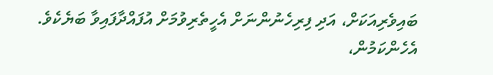ބައިވެރިއަކަށް، އަދި ފިރިހެނުންނަށް އެހީތެރިވުމަށް އުފައްދާފައިވާ ބަޔެކެވެ. އެހެންކަމުން،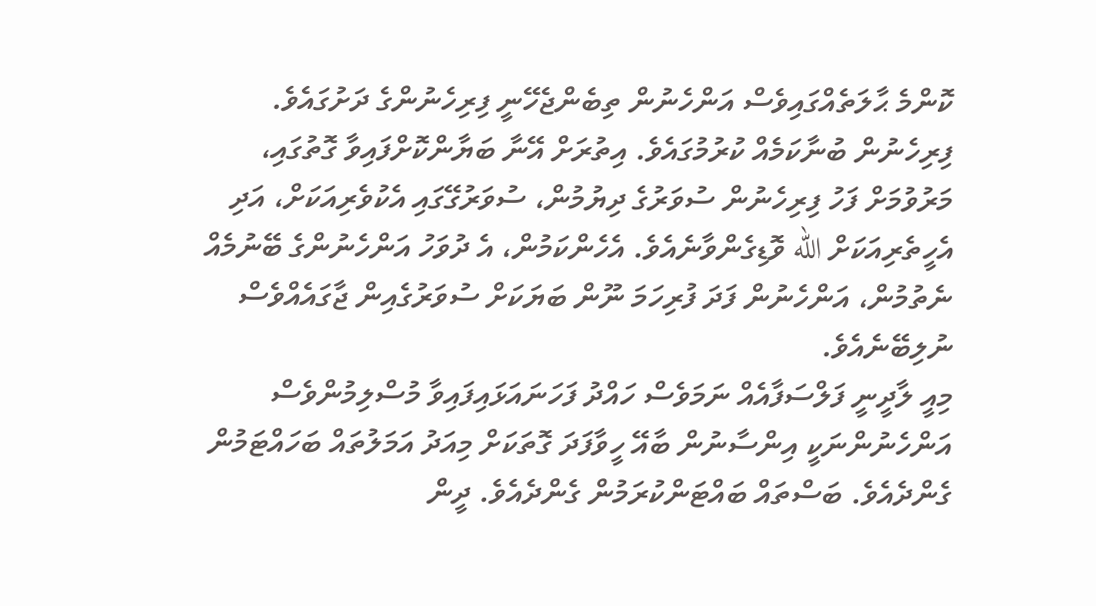ކޮންމެ ޙާލަތެއްގައިވެސް އަންހެނުން ތިބެންޖެހޭނީ ފިރިހެނުންގެ ދަށުގައެވެ. ފިރިހެނުން ބުނާކަމެއް ކުރުމުގައެވެ. އިތުރަށް އޭނާ ބަޔާންކޮށްފައިވާ ގޮތުގައި، މަރުވުމަށް ފަހު ފިރިހެނުން ސުވަރުގެ ދިޔުމުން، ސުވަރުގޭގައި އެކުވެރިއަކަށް، އަދި އެހީތެރިއަކަށް الله ވޮޑިގެންވާނެއެވެ. އެހެންކަމުން، އެ ދުވަހު އަންހެނުންގެ ބޭނުމެއް ނެތުމުން، އަންހެނުން ފަދަ ފުރިހަމަ ނޫން ބަޔަކަށް ސުވަރުގެއިން ޖާގައެއްވެސް ނުލިބޭނެއެވެ.
މިއީ ލާދީނީ ފަލްސަފާއެއް ނަމަވެސް ހައްދު ފަހަނައަޅައިފައިވާ މުސްލިމުންވެސް އަންހެނުންނަކީ އިންސާނުން ބާއޭ ހީވާފަދަ ގޮތަކަށް މިއަދު އަމަލުތައް ބަހައްޓަމުން ގެންދެއެވެ. ބަސްތައް ބައްޓަންކުރަމުން ގެންދެއެވެ. ދީން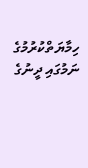ހިމާޔަތްކުރުމުގެ ނަމުގައި ދީނުގެ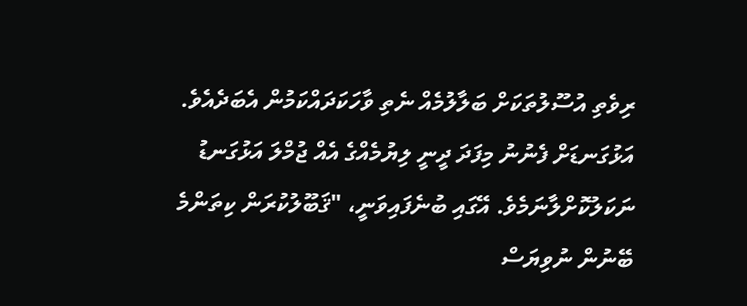ރިވެތި އުސޫލުތަކަށް ބަލާލުމެއް ނެތި ވާހަކަދައްކަމުން އެބަދެއެވެ. އަޅުގަނޑަށް ފެނުނު މިފަދަ ދީނީ ލިޔުމެއްގެ އެއް ޖުމްލަ އަޅުގަނޑު ނަކަލުކޮށްލާނަމެވެ. އޭގައި ބުނެފައިވަނީ، "ޤަބޫލުކުރަން ކިތަންމެ ބޭނުން ނުވިޔަސް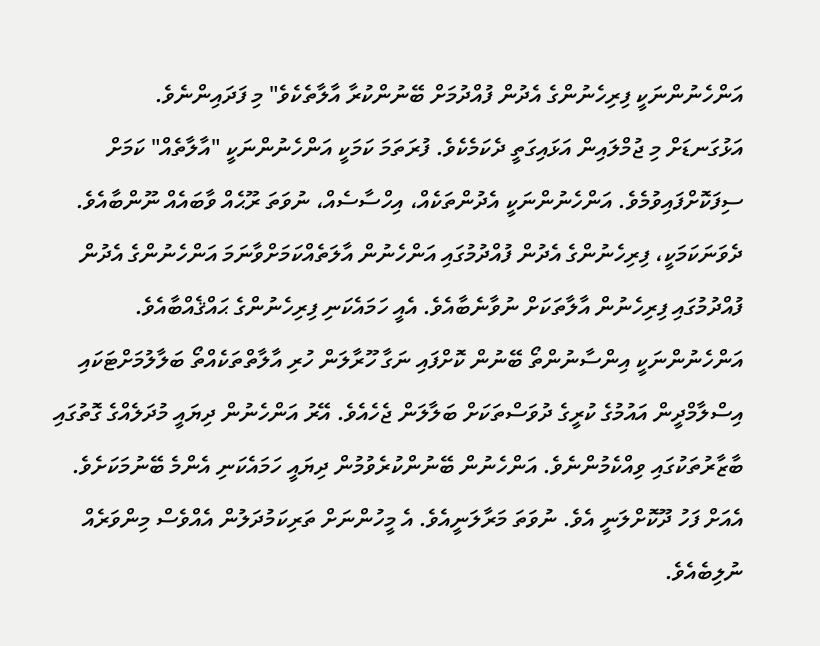އަންހެނުންނަކީ ފިރިހެނުންގެ އެދުން ފުއްދުމަށް ބޭނުންކުރާ އާލާތެކެވެ" މި ފަދައިންނެވެ.
އަޅުގަނޑަށް މި ޖުމްލައިން އަޅައިގަތީ ދެކަމެކެވެ. ފުރަތަމަ ކަމަކީ އަންހެނުންނަކީ "އާލާތެއް" ކަމަށް ސިފަކޮށްފައިވުމެވެ. އަންހެނުންނަކީ އެދުންތަކެއް، އިހްސާސެއް، ނުވަތަ ރޫޙެއް ވާބައެއް ނޫންބާއެވެ. ދެވަނަކަމަކީ، ފިރިހެނުންގެ އެދުން ފުއްދުމުގައި އަންހެނުން އާލަތެއްކަމަށްވާނަމަ އަންހެނުންގެ އެދުން ފުއްދުމުގައި ފިރިހެނުން އާލާތަކަށް ނުވާނެބާއެވެ. އެއީ ހަމައެކަނި ފިރިހެނުންގެ ޙައްޤެއްބާއެވެ.
އަންހެނުންނަކީ އިންސާނުންތޯ ބޭނުން ކޮށްފައި ނަގާ ހޫރާލަން ހުރި އާލާތްތަކެއްތޯ ބަލާލުމަށްޓަކައި އިސްލާމްދީން އައުމުގެ ކުރީގެ ދުވަސްތަކަށް ބަލާލަން ޖެހެއެވެ. އޭރު އަންހެނުން ދިޔައީ މުދަލެއްގެ ގޮތުގައި ބާޒާރުތަކުގައި ވިއްކެމުންނެވެ. އަންހެނުން ބޭނުންކުރެވުމުން ދިޔައީ ހަމައެކަނި އެންމެ ބޭނުމަކަށެވެ. އެއަށް ފަހު ދޫކޮށްލަނީ އެވެ. ނުވަތަ މަރާލަނީއެވެ. އެ މީހުންނަށް ތަރިކަމުދަލުން އެއްވެސް މިންވަރެއް ނުލިބެއެވެ.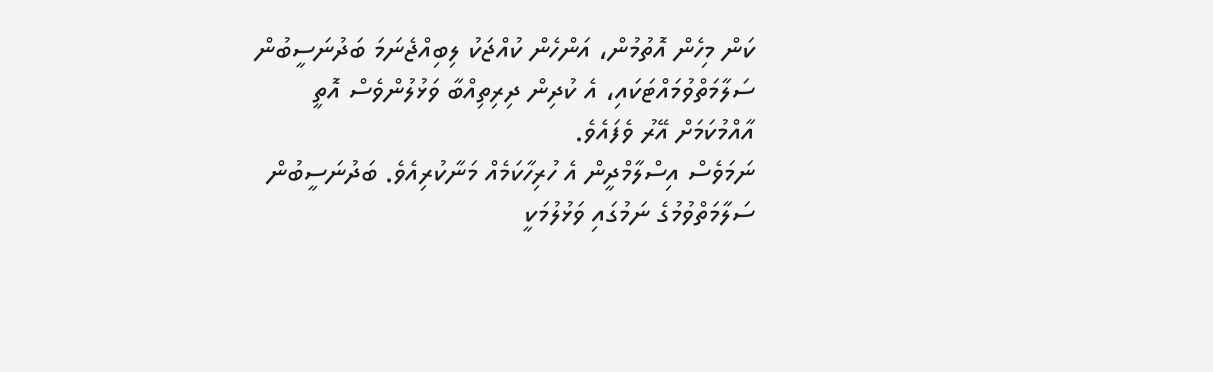ކަން މިހެން އޮތުމުން، އަންހެން ކުއްޖަކު ލިބިއްޖެނަމަ ބަދުނަސީބުން ސަލާމަތްވުމައްޓަކައި، އެ ކުދިން ދިރިތިއްބާ ވަޅުލުންވެސް އޮތީ އާއްމުކަމަށް އޭރު ވެފައެވެ.
ނަމަވެސް އިސްލާމްދީން އެ ހުރިހާކަމެއް މަނާކުރިއެވެ. ބަދުނަސީބުން ސަލާމަތްވުމުގެ ނަމުގައި ވަޅުލުމަކީ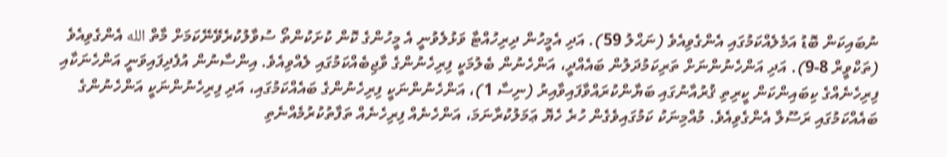ނުބައިކަން ބޮޑު އަމެލެއްކަމުގައި އެންގެވިއެވެ (ނަޙްލު 59). އަދި އެމީހުން ދިރިހުއްޓާ ވަޅުލެވުނީ އެ މީހުންގެ ކޮން ކުށަކުންތޯ ސުވާލުކުރެވޭނޭކަމަށް މާތް الله އެންގެވިއެވެ (ތަކްވީރް 8-9). އަދި އަންހެނުންނަށް ތަރިކަމުދަލުން ބައެއްދީ، އަންހެނުން ބެލުމަކީ ފިރިހެނުންގެ ވާޖިބެއްކަމުގައި ލެއްވިއެވެ. އިންސާނުން އުފެދިފައިވަނީ އަންހެނަކާއި ފިރިހެނެއްގެ ކިބައިންކަން ކީރިތި ޤުރުއާނުގައި ބަޔާންކުރައްވާފައިވާއިރު (ނިސާ 1)، އަންހެނުންނަކީ ފިރިހެނުންގެ ބައެއްކަމުގައި، އަދި ފިރިހެނުންނަކީ އަންހެނުންގެ ބައެއްކަމުގައި ރަސޫލާ އެންގެވިއެވެ. މުއްމިނަކު ކަމުގައިވެގެން ހުރެ ހެޔޮ ޢަމަލުކުރާނަމަ، އަންހެނެއް ފިރިހެނެއް ތަފާތުކުރުމެއްނެތި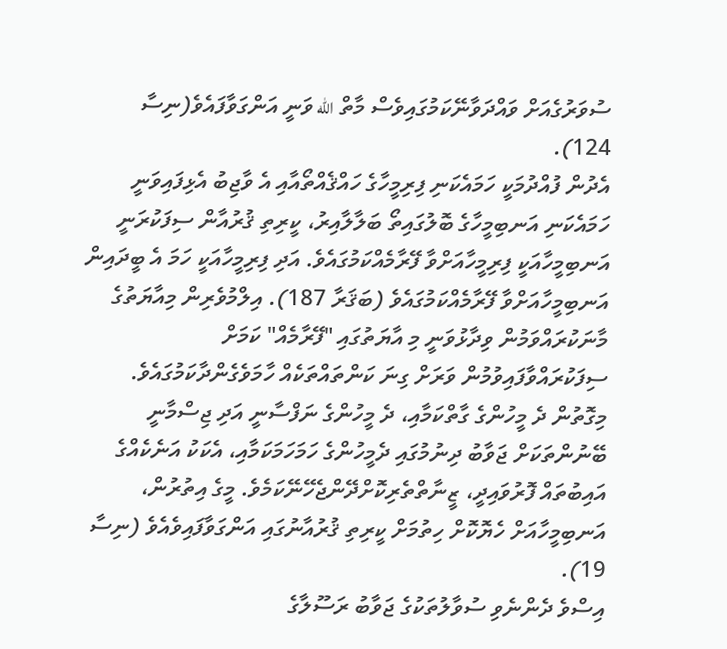ސުވަރުގެއަށް ވައްދަވާނޭކަމުގައިވެސް މާތް الله ވަނީ އަންގަވާފައެވެ(ނިސާ 124).
އެދުން ފުއްދުމަކީ ހަމައެކަނި ފިރިމީހާގެ ހައްޤެއްތޯއާއި އެ ވާޖިބު އެޅިފައިވަނީ ހަމައެކަނި އަނބިމީހާގެ ބޮލުގައިތޯ ބަލާލާއިރު، ކީރިތި ޤުރުއާން ސިފަކުރަނީ އަނބިމީހާއަކީ ފިރިމީހާއަށްވާ ފޭރާމެއްކަމުގައެވެ. އަދި ފިރިމީހާއަކީ ހަމަ އެ ބީދައިން އަނބިމީހާއަށްވާ ފޭރާމެއްކަމުގައެވެ (ބަޤަރާ 187). އިލްމުވެރިން މިއާޔަތުގެ މާނަކުރައްވަމުން ވިދާޅުވަނީ މި އާޔަތުގައި "ފޭރާމެއް" ކަމަށް ސިފަކުރައްވާފައިވުމުން ވަރަށް ގިނަ ކަންތައްތަކެއް ހާމަވެގެންދާކަމުގައެވެ. މިގޮތުން ދެ މީހުންގެ ގާތްކަމާއި، ދެ މީހުންގެ ނަފްސާނީ އަދި ޖިސްމާނީ ބޭނުންތަކަށް ޖަވާބު ދިނުމުގައި ދެމީހުންގެ ހަމަހަމަކަމާއި، އެކަކު އަނެކެއްގެ އައިބުތައް ފޮރުވައިދީ، ޒީނާތްތެރިކޮށްދޭންޖެހޭނޭކަމެވެ. މީގެ އިތުރުން، އަނބިމީހާއަށް ހެޔޮކޮށް ހިތުމަށް ކީރިތި ޤުރުއާނުގައި އަންގަވާފައިވެއެވެ (ނިސާ 19).
އިސްވެ ދެންނެވި ސުވާލުތަކުގެ ޖަވާބު ރަސޫލާގެ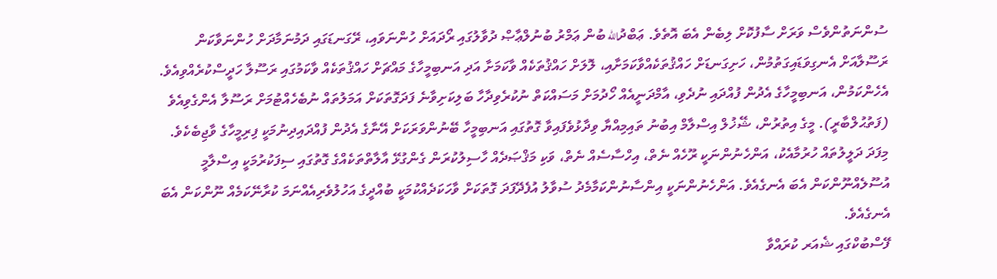ސުންނަތުންވެސް ވަރަށް ސާފުކޮށް ލިބެން އެބަ އޮތެވެ. ޢަބްދުالله ބުން ޢަމްރު ބުނުލްޢާޞް ދުވާލުގައި ރޯދައަށް ހުންނަވައި، ރޭގަނޑަގައި ދަމުނަމާދަށް ހުންނަވާކަން ރަސޫލާއަށް އެނގިވަޑައިގަތުމުން، ހަށިގަނޑަށް ހައްޤުތަކެއްވާކަމަށާއި، ލޮލަށް ހައްޤުތަކެއް ވާކަމަށާ އަދި އަނބިމީހާގެ މައްޗަށް ހައްޤުތަކެއް ވާކަމުގައި ރަސޫލާ ހަދީސްކުރެއްވިއެވެ. އެހެންކަމުން، އަނބިމީހާގެ އެދުން ފުއްދައި ނުދެވި، އާމްދަނީއެއް ހޯދުމަށް މަސައްކަތް ނުކުރެވިދާހާ ބަލިކަށިވާނެ ފަދަގޮތަކަށް އަމަލުތައް ނުބެހެއްޓުމަށް ރަސޫލާ އެންގެވިއެވެ (ފަތުޙުލްބާރީ). މީގެ އިތުރުން، ޝޭޚުލް އިސްލާމް އިބުނު ތައިމިއްޔާ ވިދާޅުވެފައިވާ ގޮތުގައި އަނބިމީހާ ބޭނުންވަރަކަށް އޭނާގެ އެދުން ފުއްދައިދިނުމަކީ ފިރިމީހާގެ ވާޖިބެކެވެ.
މިފަދަ ދަލީލުތައް ހުރުމާއެކު، އަންހެނުންނަކީ ރޫހެއް ނެތް، އިހްސާސެއް ނެތް، ވަކި މަޤްޞަދެއް ހާސިލުކުރަން ގެންގުޅޭ އާލާތްތަކެއްގެ ގޮތުގައި ސިފަކުރުމަކީ އިސްލާމީ އުސޫލެއްނޫންކަން އެބަ އެނގެއެވެ. އަންހެނުންނަކީ އިންސާނުންކަމާމެދު ސުވާލު އުފެދޭފަދަ ގޮތަކަށް ވާހަކަދެއްކުމަކީ ބުއްދީގެ އަހުލުވެރިއެއްނަމަ ކުރާނޭކަމެއް ނޫންކަން އެބަ އެނގެއެވެ.
ފޭސްބުކްގައި ޝެއަރ ކުރައްވާ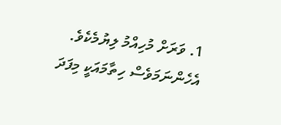1. ވަރަށް މުހިއްމު ލިޔުމެކެވެ. އެހެންނަމަވެސް ހިތާމައަކީ މިފަދަ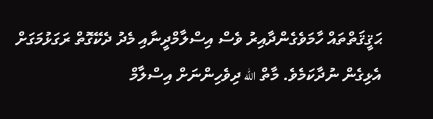ޙަޤީޤަތްތައް ހާމަވެގެންދާއިރު ވެސް އިސްލާމްދީނާއި މެދު ދެކޭގޮތް ރަގަޅުމަގަށް އެޅިގެން ނުދާކަމެވެ. މާތް الله ދިވެހިންނަށް އިސްލާމް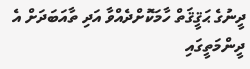ދީނުގެ ޙަޤީޤަތް ހާމަކޮށްދެއްވާ އަދި ތާއަބަދަށް އެ ދީންމަތީގައި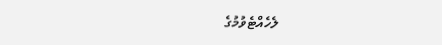ލެހެއްޓެވުމުގެ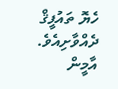ހެޔޮ ތައުފީޤް ދެއްވާށިއެވެ. އާމީން